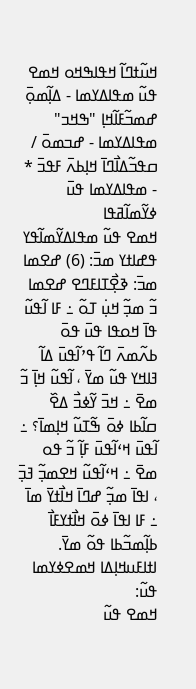ߞߎ߬ߙߣߊ߬ ߞߟߊߒߞߋ ߞߘߐ ߟߎ߬ ߘߟߊߡߌߘߊ - ߡߊ߲߬ߘߋ߲߫ ߝߘߏ߬ߓߊ߬ߞߊ߲ "ߒߞߏ" ߘߟߊߡߌߘߊ - ߝߏߘߋ߫ / ߛߟߏ߬ߡߊ߯ߣߊ߫ ߞߊ߲ߕߍ߫ ߓߟߏ߫ * - ߘߟߊߡߌߘߊ ߟߎ߫ ߦߌ߬ߘߊ߬ߥߟߊ
ߞߘߐ ߟߎ߬ ߘߟߊߡߌ߬ߘߊ߬ߟߌ ߟߝߊߙߌ ߘߏ߫: (6) ߝߐߘߊ ߘߏ߫: ߢߐ߲߯ߠߊߓߣߐ ߝߐߘߊ
ߏ߬ ߘߏ߲߬ ߞߎ߲߭ ߠߋ߬ ߸ ߓߊ ߊ߬ߟߎ߬ ߟߊ߫ ߞߋߟߊ ߟߎ߫ ߟߋ߫ ߕߍ߬ߘߍ߫ ߣߊ߬ ߟߴߊ߬ߟߎ߫ ߡߊ߬ ߔߊߞߌ ߟߎ߬ ߘߌ߫ ، ߊ߬ߟߎ߬ ߞߊ߲߫ ߏ߬ ߘߐ߫ ߸ ߞߏ߫ ߌ߬ߦߏ߯ ߡߐ߰ ߛߊ߬ߕߊ ߦߋ߫ ߒ߬ߠߎ߬ ߞߊ߲ߘߊ߫؟ ߸ ߊ߬ߟߎ߫ ߞߵߊ߬ߟߎ߫ ߓߊ߲߬ ߏ߬ ߟߋ ߘߐ߫ ߸ ߞߵߊ߬ߟߎ߬ ߞߐߘߏ߲߬ ߔߏ߲߫ ، ߊߟߊ߫ ߘߏ߲߬ ߝߣߊ߫ ߞߊ߯ߙߌ߫ ߘߊ߫ ߸ ߓߊ ߊߟߊ߫ ߦߋ߫ ߞߊ߯ߙߌߓߊ߯ ߕߊ߲߬ߘߏ߬ߕߊ ߟߋ߬ ߘߌ߫.
ߊߙߊߓߎߞߊ߲ߡߊ ߞߘߐߦߌߘߊ ߟߎ߬:
ߞߘߐ ߟߎ߬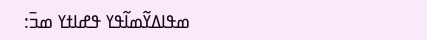ߘߟߊߡߌ߬ߘߊ߬ߟߌ ߟߝߊߙߌ ߘߏ߫: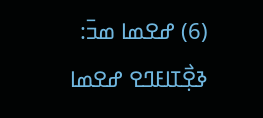(6) ߝߐߘߊ ߘߏ߫: ߢߐ߲߯ߠߊߓߣߐ ߝߐߘߊ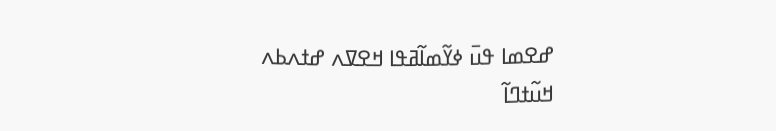ߝߐߘߊ ߟߎ߫ ߦߌ߬ߘߊ߬ߥߟߊ ߞߐߜߍ ߝߙߍߕߍ
ߞߎ߬ߙߣߊ߬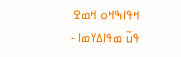ߞߟߊߒߞߋ ߞߘߐ ߟߎ߬ ߘߟߊߡߌߘߊ -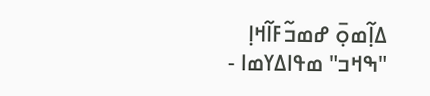ߡߊ߲߬ߘߋ߲߫ ߝߘߏ߬ߓߊ߬ߞߊ߲ "ߒߞߏ" ߘߟߊߡߌߘߊ -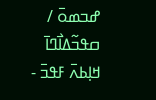ߝߏߘߋ߫ / ߛߟߏ߬ߡߊ߯ߣߊ߫ ߞߊ߲ߕߍ߫ ߓߟߏ߫ -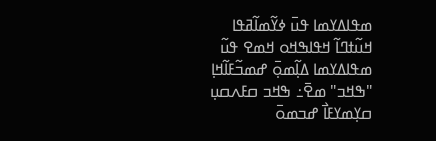ߘߟߊߡߌߘߊ ߟߎ߫ ߦߌ߬ߘߊ߬ߥߟߊ
ߞߎ߬ߙߣߊ߬ ߞߟߊߒߞߋ ߞߘߐ ߟߎ߬ ߘߟߊߡߌߘߊ ߡߊ߲߬ߘߋ߲߫ ߝߘߏ߬ߓߊ߬ߞߊ߲ "ߒߞߏ" ߘߐ߫߸ ߒߞߏ ߛߓߍߛߎ߲ ߛߌ߲ߘߌߓߊ߯ ߝߏߘߋ߫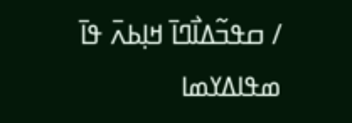/ ߛߟߏ߬ߡߊ߯ߣߊ߫ ߞߊ߲ߕߍ߫ ߟߊ߫ ߘߟߊߡߌߘߊ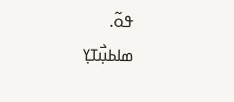ߟߋ߬.
ߘߊߕߎ߲߯ߠߌ߲